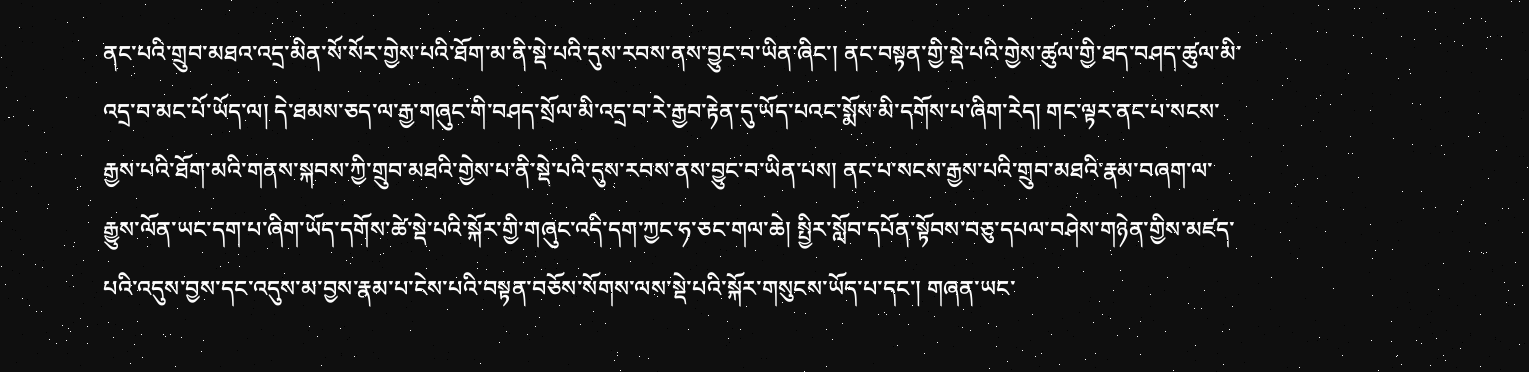ནང་པའི་གྲུབ་མཐའ་འདྲ་མིན་སོ་སོར་གྱེས་པའི་ཐོག་མ་ནི་སྡེ་པའི་དུས་རབས་ནས་བྱུང་བ་ཡིན་ཞིང་། ནང་བསྟན་གྱི་སྡེ་པའི་གྱེས་ཚུལ་གྱི་ཐད་བཤད་ཚུལ་མི་འདྲ་བ་མང་པོ་ཡོད་ལ། དེ་ཐམས་ཅད་ལ་རྒྱ་གཞུང་གི་བཤད་སྲོལ་མི་འདྲ་བ་རེ་རྒྱབ་རྟེན་དུ་ཡོད་པའང་སྨོས་མི་དགོས་པ་ཞིག་རེད། གང་ལྟར་ནང་པ་སངས་རྒྱས་པའི་ཐོག་མའི་གནས་སྐབས་ཀྱི་གྲུབ་མཐའི་གྱེས་པ་ནི་སྡེ་པའི་དུས་རབས་ནས་བྱུང་བ་ཡིན་པས། ནང་པ་སངས་རྒྱས་པའི་གྲུབ་མཐའི་རྣམ་བཞག་ལ་རྒྱུས་ལོན་ཡང་དག་པ་ཞིག་ཡོད་དགོས་ཚེ་སྡེ་པའི་སྐོར་གྱི་གཞུང་འདི་དག་ཀྱང་ཧ་ཅང་གལ་ཆེ། སྤྱིར་སློབ་དཔོན་སྟོབས་བཅུ་དཔལ་བཤེས་གཉེན་གྱིས་མཛད་པའི་འདུས་བྱས་དང་འདུས་མ་བྱས་རྣམ་པ་ངེས་པའི་བསྟན་བཅོས་སོགས་ལས་སྡེ་པའི་སྐོར་གསུངས་ཡོད་པ་དང་། གཞན་ཡང་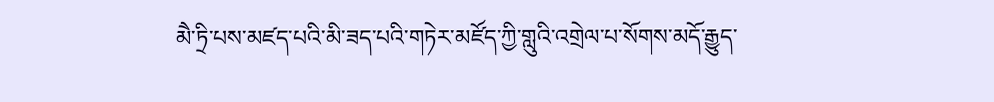མཻ་ཏྲི་པས་མཛད་པའི་མི་ཟད་པའི་གཏེར་མཛོད་ཀྱི་གླུའི་འགྲེལ་པ་སོགས་མདོ་རྒྱུད་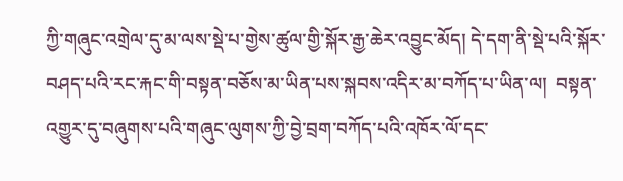ཀྱི་གཞུང་འགྲེལ་དུ་མ་ལས་སྡེ་པ་གྱེས་ཚུལ་གྱི་སྐོར་རྒྱ་ཆེར་འབྱུང་མོད། དེ་དག་ནི་སྡེ་པའི་སྐོར་བཤད་པའི་རང་རྐང་གི་བསྟན་བཅོས་མ་ཡིན་པས་སྐབས་འདིར་མ་བཀོད་པ་ཡིན་ལ།  བསྟན་འགྱུར་དུ་བཞུགས་པའི་གཞུང་ལུགས་ཀྱི་བྱེ་བྲག་བཀོད་པའི་འཁོར་ལོ་དང་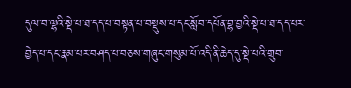དུལ་བ་ལྷའི་སྡེ་པ་ཐ་དད་པ་བསྟན་པ་བསྡུས་པ་དང་སློབ་དཔོན་བྷ་བྱའི་སྡེ་པ་ཐ་དད་པར་བྱེད་པ་དང་རྣམ་པར་བཤད་པ་བཅས་གཞུང་གསུམ་པོ་འདི་ནི་ཆེད་དུ་སྡེ་པའི་གྲུབ་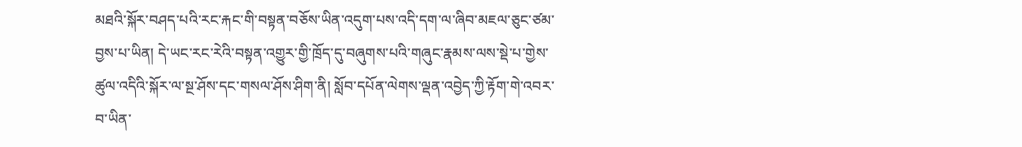མཐའི་སྐོར་བཤད་པའི་རང་རྐང་གི་བསྟན་བཅོས་ཡིན་འདུག་པས་འདི་དག་ལ་ཞིབ་མཇལ་ཅུང་ཙམ་བྱས་པ་ཡིན། དེ་ཡང་རང་རེའི་བསྟན་འགྱུར་གྱི་ཁྲོད་དུ་བཞུགས་པའི་གཞུང་རྣམས་ལས་སྡེ་པ་གྱེས་ཚུལ་འདིའི་སྐོར་ལ་སྔ་ཤོས་དང་གསལ་ཤོས་ཤིག་ནི། སློབ་དཔོན་ལེགས་ལྡན་འབྱེད་ཀྱི་རྟོག་གེ་འབར་བ་ཡིན་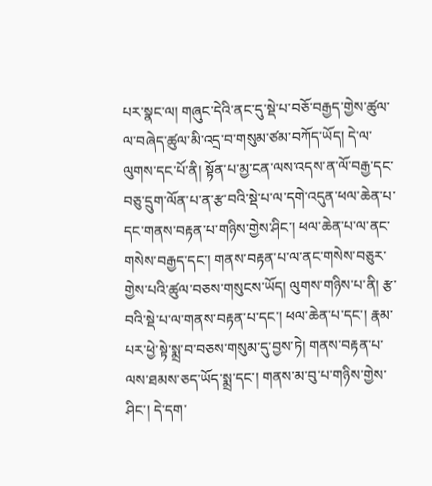པར་སྣང་ལ། གཞུང་དེའི་ནང་དུ་སྡེ་པ་བཅོ་བརྒྱད་གྱེས་ཚུལ་ལ་བཞེད་ཚུལ་མི་འདྲ་བ་གསུམ་ཙམ་བཀོད་ཡོད། དེ་ལ་ལུགས་དང་པོ་ནི། སྟོན་པ་མྱ་ངན་ལས་འདས་ན་ལོ་བརྒྱ་དང་བཅུ་དྲུག་ལོན་པ་ན་རྩ་བའི་སྡེ་པ་ལ་དགེ་འདུན་ཕལ་ཆེན་པ་དང་གནས་བརྟན་པ་གཉིས་གྱེས་ཤིང་། ཕལ་ཆེན་པ་ལ་ནང་གསེས་བརྒྱད་དང་། གནས་བརྟན་པ་ལ་ནང་གསེས་བཅུར་གྱེས་པའི་ཚུལ་བཅས་གསུངས་ཡོད། ལུགས་གཉིས་པ་ནི། རྩ་བའི་སྡེ་པ་ལ་གནས་བརྟན་པ་དང་། ཕལ་ཆེན་པ་དང་། རྣམ་པར་ཕྱེ་སྟེ་སྨྲ་བ་བཅས་གསུམ་དུ་བྱས་ཏེ། གནས་བརྟན་པ་ལས་ཐམས་ཅད་ཡོད་སྨྲ་དང་། གནས་མ་བུ་པ་གཉིས་གྱེས་ཤིང་། དེ་དག་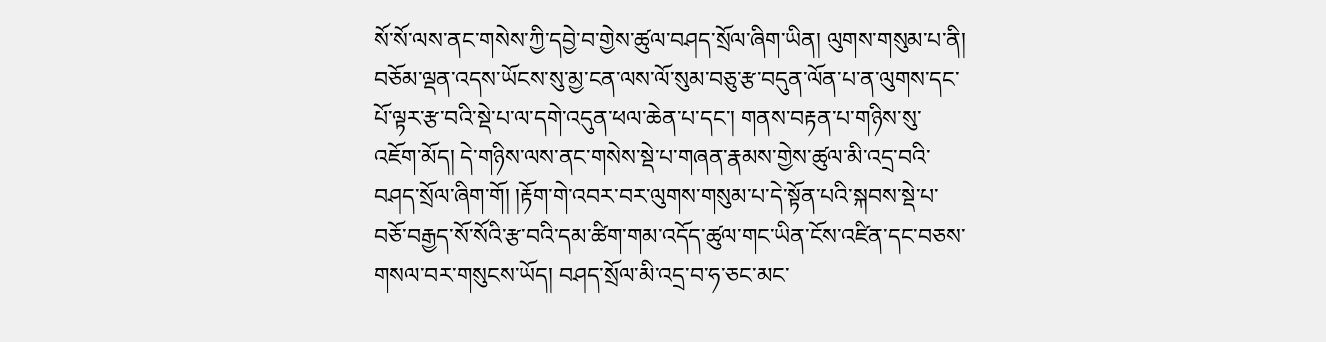སོ་སོ་ལས་ནང་གསེས་ཀྱི་དབྱེ་བ་གྱེས་ཚུལ་བཤད་སྲོལ་ཞིག་ཡིན། ལུགས་གསུམ་པ་ནི། བཅོམ་ལྡན་འདས་ཡོངས་སུ་མྱ་ངན་ལས་ལོ་སུམ་བཅུ་རྩ་བདུན་ལོན་པ་ན་ལུགས་དང་པོ་ལྟར་རྩ་བའི་སྡེ་པ་ལ་དགེ་འདུན་ཕལ་ཆེན་པ་དང་། གནས་བརྟན་པ་གཉིས་སུ་འཇོག་མོད། དེ་གཉིས་ལས་ནང་གསེས་སྡེ་པ་གཞན་རྣམས་གྱེས་ཚུལ་མི་འདྲ་བའི་བཤད་སྲོལ་ཞིག་གོ། །རྟོག་གེ་འབར་བར་ལུགས་གསུམ་པ་དེ་སྟོན་པའི་སྐབས་སྡེ་པ་བཅོ་བརྒྱད་སོ་སོའི་རྩ་བའི་དམ་ཚིག་གམ་འདོད་ཚུལ་གང་ཡིན་ངོས་འཛིན་དང་བཅས་གསལ་བར་གསུངས་ཡོད། བཤད་སྲོལ་མི་འདྲ་བ་ཧ་ཅང་མང་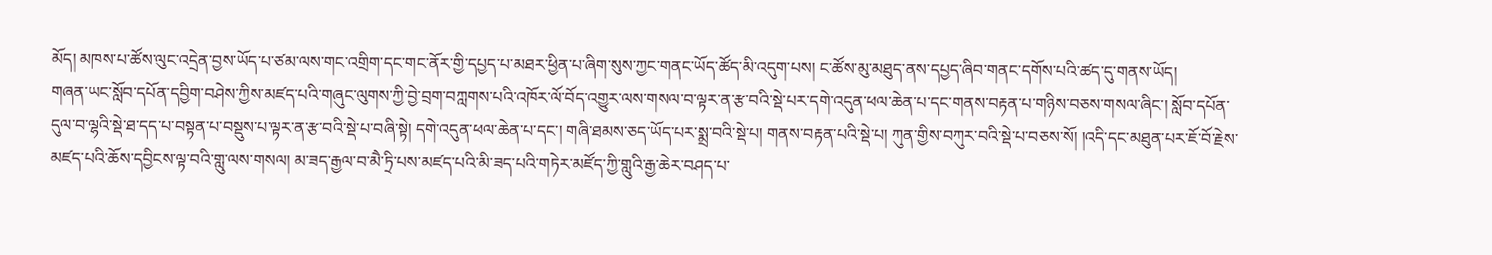མོད། མཁས་པ་ཚོས་ལུང་འདྲེན་བྱས་ཡོད་པ་ཙམ་ལས་གང་འགྲིག་དང་གང་ནོར་གྱི་དཔྱད་པ་མཐར་ཕྱིན་པ་ཞིག་སུས་ཀྱང་གནང་ཡོད་ཚོད་མི་འདུག་པས། ང་ཚོས་མུ་མཐུད་ནས་དཔྱད་ཞིབ་གནང་དགོས་པའི་ཚད་དུ་གནས་ཡོད།
གཞན་ཡང་སློབ་དཔོན་དབྱིག་བཤེས་ཀྱིས་མཛད་པའི་གཞུང་ལུགས་ཀྱི་བྱེ་བྲག་བཀླགས་པའི་འཁོར་ལོ་བོད་འགྱུར་ལས་གསལ་བ་ལྟར་ན་རྩ་བའི་སྡེ་པར་དགེ་འདུན་ཕལ་ཆེན་པ་དང་གནས་བརྟན་པ་གཉིས་བཅས་གསལ་ཞིང་། སློབ་དཔོན་དུལ་བ་ལྷའི་སྡེ་ཐ་དད་པ་བསྟན་པ་བསྡུས་པ་ལྟར་ན་རྩ་བའི་སྡེ་པ་བཞི་སྟེ། དགེ་འདུན་ཕལ་ཆེན་པ་དང་། གཞི་ཐམས་ཅད་ཡོད་པར་སྨྲ་བའི་སྡེ་པ། གནས་བརྟན་པའི་སྡེ་པ། ཀུན་གྱིས་བཀུར་བའི་སྡེ་པ་བཅས་སོ། །འདི་དང་མཐུན་པར་ཇོ་བོ་རྗེས་མཛད་པའི་ཆོས་དབྱིངས་ལྟ་བའི་གླུ་ལས་གསལ། མ་ཟད་རྒྱལ་བ་མཻ་ཏྲི་པས་མཛད་པའི་མི་ཟད་པའི་གཏེར་མཛོད་ཀྱི་གླུའི་རྒྱ་ཆེར་བཤད་པ་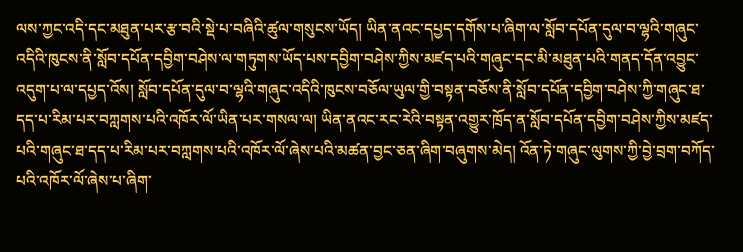ལས་ཀྱང་འདི་དང་མཐུན་པར་རྩ་བའི་སྡེ་པ་བཞིའི་ཚུལ་གསུངས་ཡོད། ཡིན་ནའང་དཔྱད་དགོས་པ་ཞིག་ལ་སློབ་དཔོན་དུལ་བ་ལྷའི་གཞུང་འདིའི་ཁུངས་ནི་སློབ་དཔོན་དབྱིག་བཤེས་ལ་གཏུགས་ཡོད་པས་དབྱིག་བཤེས་ཀྱིས་མཛད་པའི་གཞུང་དང་མི་མཐུན་པའི་གནད་དོན་འབྱུང་འདུག་པ་ལ་དཔྱད་འོས། སློབ་དཔོན་དུལ་བ་ལྷའི་གཞུང་འདིའི་ཁུངས་བཅོལ་ཡུལ་གྱི་བསྟན་བཅོས་ནི་སློབ་དཔོན་དབྱིག་བཤེས་ཀྱི་གཞུང་ཐ་དད་པ་རིམ་པར་བཀླགས་པའི་འཁོར་ལོ་ཡིན་པར་གསལ་ལ། ཡིན་ནའང་རང་རེའི་བསྟན་འགྱུར་ཁྲོད་ན་སློབ་དཔོན་དབྱིག་བཤེས་ཀྱིས་མཛད་པའི་གཞུང་ཐ་དད་པ་རིམ་པར་བཀླགས་པའི་འཁོར་ལོ་ཞེས་པའི་མཚན་བྱང་ཅན་ཞིག་བཞུགས་མེད། འོན་ཏེ་གཞུང་ལུགས་ཀྱི་བྱེ་བྲག་བཀོད་པའི་འཁོར་ལོ་ཞེས་པ་ཞིག་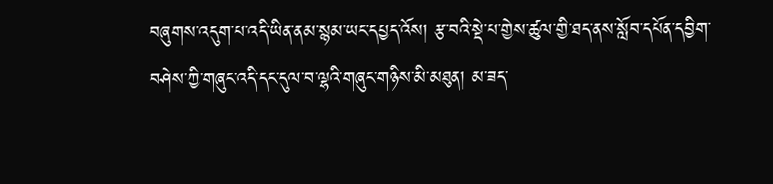བཞུགས་འདུག་པ་འདི་ཡིན་ནམ་སྙམ་ཡང་དཔྱད་འོས། རྩ་བའི་སྡེ་པ་གྱེས་ཚུལ་གྱི་ཐད་ནས་སློབ་དཔོན་དབྱིག་བཤེས་ཀྱི་གཞུང་འདི་དང་དུལ་བ་ལྷའི་གཞུང་གཉིས་མི་མཐུན། མ་ཟད་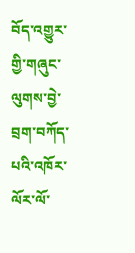བོད་འགྱུར་གྱི་གཞུང་ལུགས་བྱེ་བྲག་བཀོད་པའི་འཁོར་ལོར་ལོ་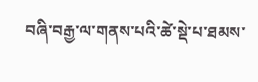བཞི་བརྒྱ་ལ་གནས་པའི་ཚེ་སྡེ་པ་ཐམས་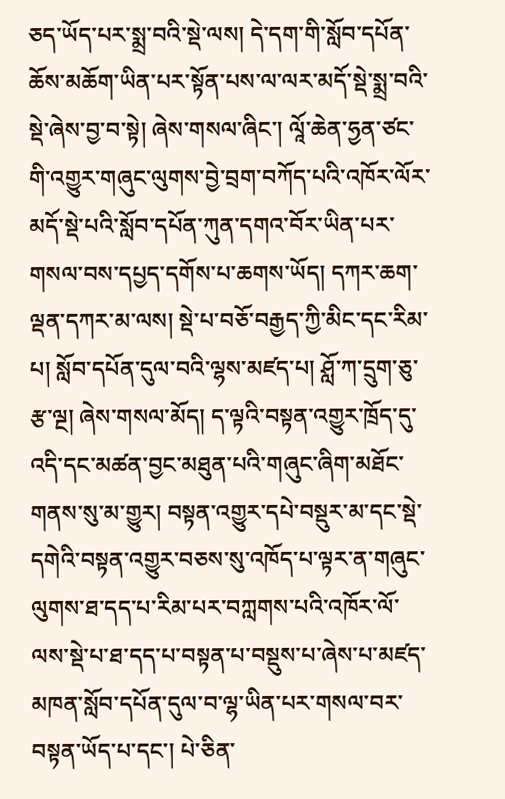ཅད་ཡོད་པར་སྨྲ་བའི་སྡེ་ལས། དེ་དག་གི་སློབ་དཔོན་ཆོས་མཆོག་ཡིན་པར་སྟོན་པས་ལ་ལར་མདོ་སྡེ་སྨྲ་བའི་སྡེ་ཞེས་བྱ་བ་སྟེ། ཞེས་གསལ་ཞིང་། ལཱོ་ཆེན་ཧྱན་ཙང་གི་འགྱུར་གཞུང་ལུགས་བྱེ་བྲག་བཀོད་པའི་འཁོར་ལོར་མདོ་སྡེ་པའི་སློབ་དཔོན་ཀུན་དགའ་བོར་ཡིན་པར་གསལ་བས་དཔྱད་དགོས་པ་ཆགས་ཡོད། དཀར་ཆག་ལྡན་དཀར་མ་ལས། སྡེ་པ་བཅོ་བརྒྱད་ཀྱི་མིང་དང་རིམ་པ། སློབ་དཔོན་དུལ་བའི་ལྷས་མཛད་པ། ཤློ་ཀ་དྲུག་ཅུ་རྩ་ལྔ། ཞེས་གསལ་མོད། ད་ལྟའི་བསྟན་འགྱུར་ཁྲོད་དུ་འདི་དང་མཚན་བྱང་མཐུན་པའི་གཞུང་ཞིག་མཐོང་གནས་སུ་མ་གྱུར། བསྟན་འགྱུར་དཔེ་བསྡུར་མ་དང་སྡེ་དགེའི་བསྟན་འགྱུར་བཅས་སུ་འཁོད་པ་ལྟར་ན་གཞུང་ལུགས་ཐ་དད་པ་རིམ་པར་བཀླགས་པའི་འཁོར་ལོ་ལས་སྡེ་པ་ཐ་དད་པ་བསྟན་པ་བསྡུས་པ་ཞེས་པ་མཛད་མཁན་སློབ་དཔོན་དུལ་བ་ལྷ་ཡིན་པར་གསལ་བར་བསྟན་ཡོད་པ་དང་། པེ་ཅིན་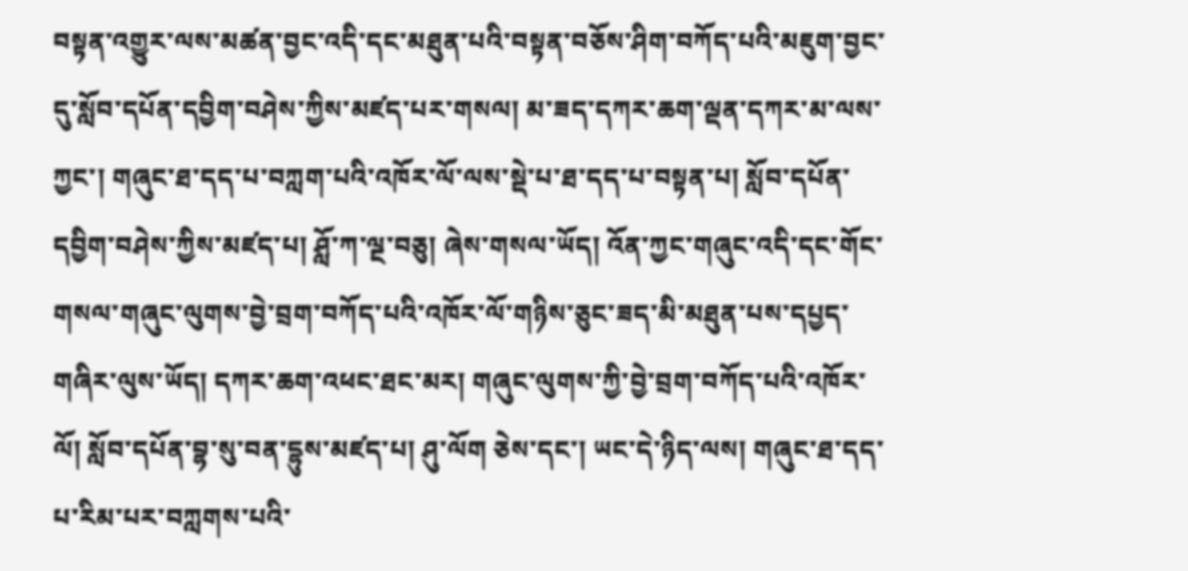བསྟན་འགྱུར་ལས་མཚན་བྱང་འདི་དང་མཐུན་པའི་བསྟན་བཅོས་ཤིག་བཀོད་པའི་མཇུག་བྱང་དུ་སློབ་དཔོན་དབྱིག་བཤེས་ཀྱིས་མཛད་པར་གསལ། མ་ཟད་དཀར་ཆག་ལྡན་དཀར་མ་ལས་ཀྱང་། གཞུང་ཐ་དད་པ་བཀླག་པའི་འཁོར་ལོ་ལས་སྡེ་པ་ཐ་དད་པ་བསྟན་པ། སློབ་དཔོན་དབྱིག་བཤེས་ཀྱིས་མཛད་པ། ཤློ་ཀ་ལྔ་བཅུ། ཞེས་གསལ་ཡོད། འོན་ཀྱང་གཞུང་འདི་དང་གོང་གསལ་གཞུང་ལུགས་བྱེ་བྲག་བཀོད་པའི་འཁོར་ལོ་གཉིས་ཅུང་ཟད་མི་མཐུན་པས་དཔྱད་གཞིར་ལུས་ཡོད། དཀར་ཆག་འཕང་ཐང་མར། གཞུང་ལུགས་ཀྱི་བྱེ་བྲག་བཀོད་པའི་འཁོར་ལོ། སློབ་དཔོན་བྷ་སུ་བན་དྷུས་མཛད་པ། ཤུ་ལོག ཅེས་དང་། ཡང་དེ་ཉིད་ལས། གཞུང་ཐ་དད་པ་རིམ་པར་བཀླགས་པའི་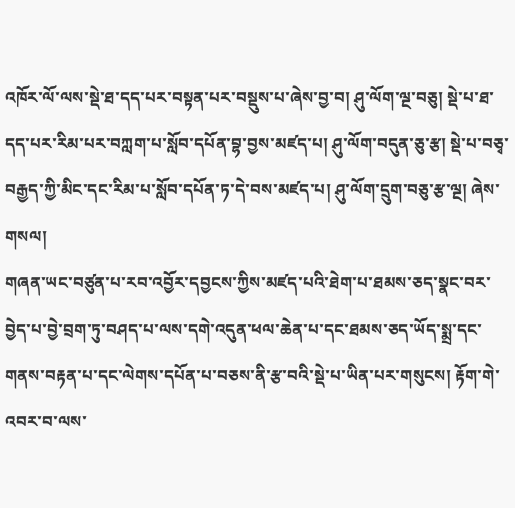འཁོར་ལོ་ལས་སྡེ་ཐ་དད་པར་བསྟན་པར་བསྡུས་པ་ཞེས་བྱ་བ། ཤུ་ལོག་ལྔ་བཅུ། སྡེ་པ་ཐ་དད་པར་རིམ་པར་བཀླག་པ་སློབ་དཔོན་བྷ་བྱས་མཛད་པ། ཤུ་ལོག་བདུན་ཅུ་རྩ། སྡེ་པ་བཅྭ་བརྒྱད་ཀྱི་མིང་དང་རིམ་པ་སློབ་དཔོན་ཏ་དེ་བས་མཛད་པ། ཤུ་ལོག་དྲུག་བཅུ་རྩ་ལྔ། ཞེས་གསལ།
གཞན་ཡང་བཙུན་པ་རབ་འབྱོར་དབྱངས་ཀྱིས་མཛད་པའི་ཐེག་པ་ཐམས་ཅད་སྣང་བར་བྱེད་པ་བྱེ་བྲག་ཏུ་བཤད་པ་ལས་དགེ་འདུན་ཕལ་ཆེན་པ་དང་ཐམས་ཅད་ཡོད་སྨྲ་དང་གནས་བརྟན་པ་དང་ལེགས་དཔོན་པ་བཅས་ནི་རྩ་བའི་སྡེ་པ་ཡིན་པར་གསུངས། རྟོག་གེ་འབར་བ་ལས་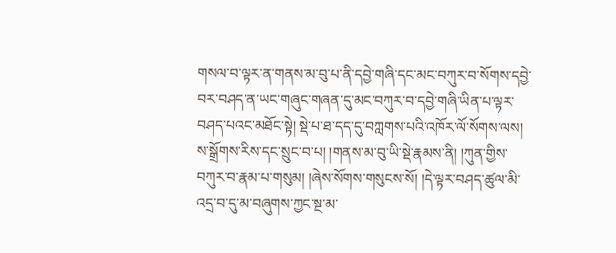གསལ་བ་ལྟར་ན་གནས་མ་བུ་པ་ནི་དབྱེ་གཞི་དང་མང་བཀུར་བ་སོགས་དབྱེ་བར་བཤད་ན་ཡང་གཞུང་གཞན་དུ་མང་བཀུར་བ་དབྱེ་གཞི་ཡིན་པ་ལྟར་བཤད་པའང་མཐོང་སྟེ། སྡེ་པ་ཐ་དད་དུ་བཀླགས་པའི་འཁོར་ལོ་སོགས་ལས། ས་སྒྲོགས་རིས་དང་སྲུང་བ་པ། །གནས་མ་བུ་ཡི་སྡེ་རྣམས་ནི། །ཀུན་གྱིས་བཀུར་བ་རྣམ་པ་གསུམ། །ཞེས་སོགས་གསུངས་སོ། །དེ་ལྟར་བཤད་ཚུལ་མི་འདྲ་བ་དུ་མ་བཞུགས་ཀྱང་སྔ་མ་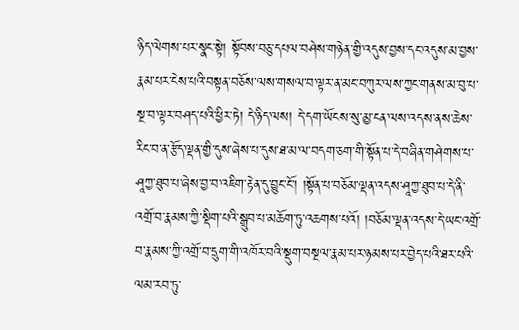ཉིད་ལེགས་པར་སྣང་སྟེ། སྟོབས་བཅུ་དཔལ་བཤེས་གཉེན་གྱི་འདུས་བྱས་དང་འདུས་མ་བྱས་རྣམ་པར་ངེས་པའི་བསྟན་བཅོས་ལས་གསལ་བ་ལྟར་ན་མང་བཀུར་ལས་ཀྱང་གནས་མ་བུ་པ་སྔ་བ་ལྟར་བཤད་པའི་ཕྱིར་ཏེ། དེ་ཉིད་ལས། དེ་དག་ཡོངས་སུ་མྱ་ངན་ལས་འདས་ནས་ཆེས་རིང་བ་ན་རྩོད་ལྡན་གྱི་དུས་ཞེས་པ་དུས་ཐ་མ་ལ་བདག་ཅག་གི་སྟོན་པ་དེ་བཞིན་གཤེགས་པ་ཤཱཀྱ་ཐུབ་པ་ཞེས་བྱ་བ་འཇིག་རྟེན་དུ་བྱུང་ངོ་། །སྟོན་པ་བཅོམ་ལྡན་འདས་ཤཱཀྱ་ཐུབ་པ་དེ་ནི་འགྲོ་བ་རྣམས་ཀྱི་སྡིག་པའི་སྒྲུབ་པ་མཆོག་ཏུ་འཆགས་པའོ། །བཅོམ་ལྡན་འདས་དེ་ཡང་འགྲོ་བ་རྣམས་ཀྱི་འགྲོ་བ་དྲུག་གི་འཁོར་བའི་སྡུག་བསྔལ་རྣམ་པར་ཉམས་པར་བྱེད་པའི་ཐར་པའི་ལམ་རབ་ཏུ་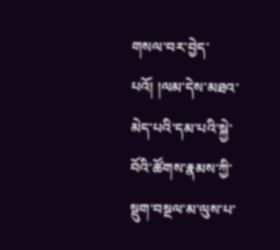གསལ་བར་བྱེད་པའོ། །ལམ་དེས་མཐའ་མེད་པའི་དམ་པའི་སྐྱེ་བོའི་ཚོགས་རྣམས་ཀྱི་སྡུག་བསྔལ་མ་ལུས་པ་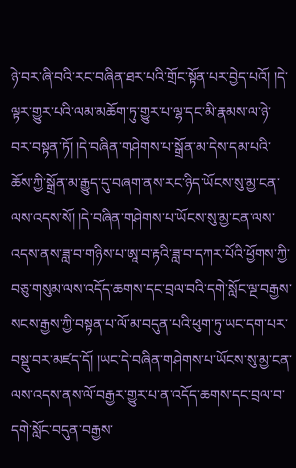ཉེ་བར་ཞི་བའི་རང་བཞིན་ཐར་པའི་གྲོང་སྟོན་པར་བྱེད་པའོ། །དེ་ལྟར་གྱུར་པའི་ལམ་མཆོག་ཏུ་གྱུར་པ་ལྷ་དང་མི་རྣམས་ལ་ཉེ་བར་བསྟན་ཏོ། །དེ་བཞིན་གཤེགས་པ་སྒྲོན་མ་དེས་དམ་པའི་ཆོས་ཀྱི་སྒྲོན་མ་རྒྱུད་དུ་བཞག་ནས་རང་ཉིད་ཡོངས་སུ་མྱ་ངན་ལས་འདས་སོ། །དེ་བཞིན་གཤེགས་པ་ཡོངས་སུ་མྱ་ངན་ལས་འདས་ནས་ཟླ་བ་གཉིས་པ་ཨཱ་བ་རྟའི་ཟླ་བ་དཀར་པོའི་ཕྱོགས་ཀྱི་བཅུ་གསུམ་ལས་འདོད་ཆགས་དང་བྲལ་བའི་དགེ་སློང་ལྔ་བརྒྱས་སངས་རྒྱས་ཀྱི་བསྟན་པ་ལོ་མ་བདུན་པའི་ཕུག་ཏུ་ཡང་དག་པར་བསྡུ་བར་མཛད་དོ། །ཡང་དེ་བཞིན་གཤེགས་པ་ཡོངས་སུ་མྱ་ངན་ལས་འདས་ནས་ལོ་བརྒྱར་གྱུར་པ་ན་འདོད་ཆགས་དང་བྲལ་བ་དགེ་སློང་བདུན་བརྒྱས་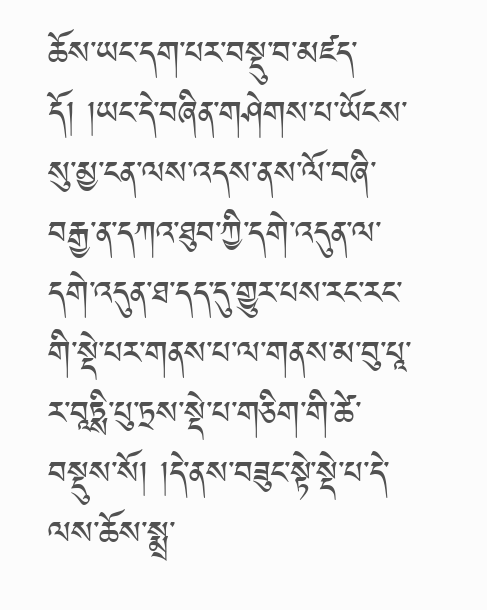ཆོས་ཡང་དག་པར་བསྡུ་བ་མཛད་དོ། །ཡང་དེ་བཞིན་གཤེགས་པ་ཡོངས་སུ་མྱ་ངན་ལས་འདས་ནས་ལོ་བཞི་བརྒྱ་ན་དཀའ་ཐུབ་ཀྱི་དགེ་འདུན་ལ་དགེ་འདུན་ཐ་དད་དུ་གྱུར་པས་རང་རང་གི་སྡེ་པར་གནས་པ་ལ་གནས་མ་བུ་པཱ་ར་བཱཏྶི་པུ་ཏྲས་སྡེ་པ་གཅིག་གི་ཚེ་བསྡུས་སོ། །དེ་ནས་བཟུང་སྟེ་སྡེ་པ་དེ་ལས་ཆོས་སྨྲ་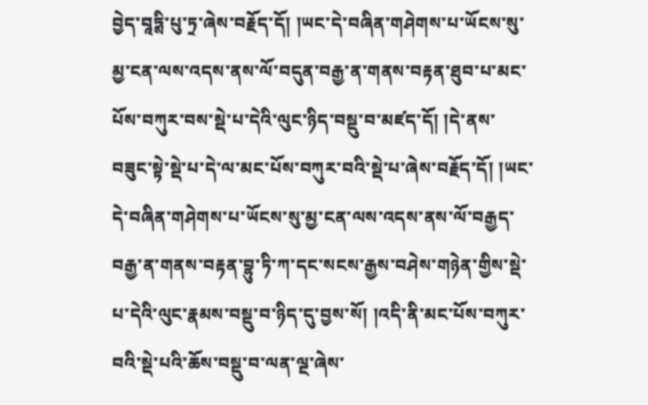བྱེད་བཱཏྶི་པུ་ཏྲ་ཞེས་བརྗོད་དོ། །ཡང་དེ་བཞིན་གཤེགས་པ་ཡོངས་སུ་མྱ་ངན་ལས་འདས་ནས་ལོ་བདུན་བརྒྱ་ན་གནས་བརྟན་ཐུབ་པ་མང་པོས་བཀུར་བས་སྡེ་པ་དེའི་ལུང་ཉིད་བསྡུ་བ་མཛད་དོ། །དེ་ནས་བཟུང་སྟེ་སྡེ་པ་དེ་ལ་མང་པོས་བཀུར་བའི་སྡེ་པ་ཞེས་བརྗོད་དོ། །ཡང་དེ་བཞིན་གཤེགས་པ་ཡོངས་སུ་མྱ་ངན་ལས་འདས་ནས་ལོ་བརྒྱད་བརྒྱ་ན་གནས་བརྟན་བྷུ་ཏི་ཀ་དང་སངས་རྒྱས་བཤེས་གཉེན་གྱིས་སྡེ་པ་དེའི་ལུང་རྣམས་བསྡུ་བ་ཉིད་དུ་བྱས་སོ། །འདི་ནི་མང་པོས་བཀུར་བའི་སྡེ་པའི་ཆོས་བསྡུ་བ་ལན་ལྔ་ཞེས་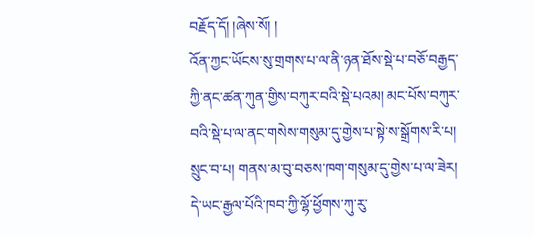བརྗོད་དོ། །ཞེས་སོ། །
འོན་ཀྱང་ཡོངས་སུ་གྲགས་པ་ལ་ནི་ཉན་ཐོས་སྡེ་པ་བཅོ་བརྒྱད་ཀྱི་ནང་ཚན་ཀུན་གྱིས་བཀུར་བའི་སྡེ་པའམ། མང་པོས་བཀུར་བའི་སྡེ་པ་ལ་ནང་གསེས་གསུམ་དུ་གྱེས་པ་སྟེ་ས་སྒྲོགས་རི་པ། སྲུང་བ་པ། གནས་མ་བུ་བཅས་ཁག་གསུམ་དུ་གྱེས་པ་ལ་ཟེར། དེ་ཡང་རྒྱལ་པོའི་ཁབ་ཀྱི་ལྷོ་ཕྱོགས་ཀུ་རུ་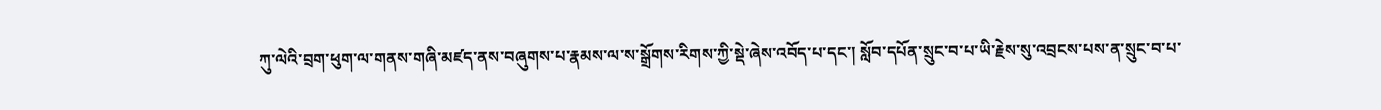ཀུ་ལེའི་བྲག་ཕུག་ལ་གནས་གཞི་མཛད་ནས་བཞུགས་པ་རྣམས་ལ་ས་སྒྲོགས་རིགས་ཀྱི་སྡེ་ཞེས་འབོད་པ་དང་། སློབ་དཔོན་སྲུང་བ་པ་ཡི་རྗེས་སུ་འབྲངས་པས་ན་སྲུང་བ་པ་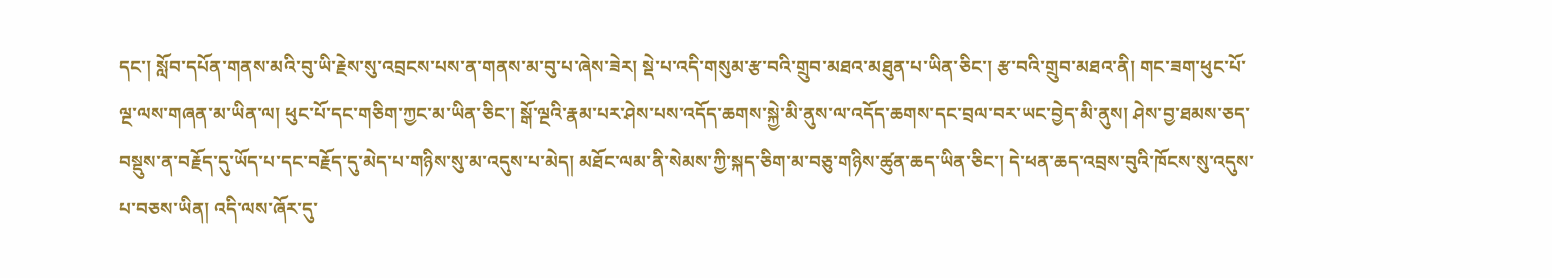དང་། སློབ་དཔོན་གནས་མའི་བུ་ཡི་རྗེས་སུ་འབྲངས་པས་ན་གནས་མ་བུ་པ་ཞེས་ཟེར། སྡེ་པ་འདི་གསུམ་རྩ་བའི་གྲུབ་མཐའ་མཐུན་པ་ཡིན་ཅིང་། རྩ་བའི་གྲུབ་མཐའ་ནི། གང་ཟག་ཕུང་པོ་ལྔ་ལས་གཞན་མ་ཡིན་ལ། ཕུང་པོ་དང་གཅིག་ཀྱང་མ་ཡིན་ཅིང་། སྒོ་ལྔའི་རྣམ་པར་ཤེས་པས་འདོད་ཆགས་སྐྱེ་མི་ནུས་ལ་འདོད་ཆགས་དང་བྲལ་བར་ཡང་བྱེད་མི་ནུས། ཤེས་བྱ་ཐམས་ཅད་བསྡུས་ན་བརྗོད་དུ་ཡོད་པ་དང་བརྗོད་དུ་མེད་པ་གཉིས་སུ་མ་འདུས་པ་མེད། མཐོང་ལམ་ནི་སེམས་ཀྱི་སྐད་ཅིག་མ་བཅུ་གཉིས་ཚུན་ཆད་ཡིན་ཅིང་། དེ་ཕན་ཆད་འབྲས་བུའི་ཁོངས་སུ་འདུས་པ་བཅས་ཡིན། འདི་ལས་ཞོར་དུ་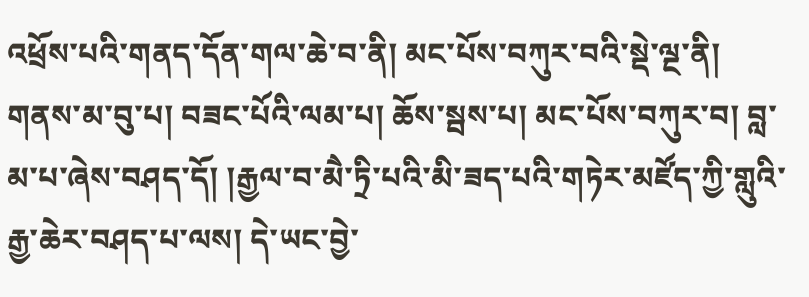འཕྲོས་པའི་གནད་དོན་གལ་ཆེ་བ་ནི། མང་པོས་བཀུར་བའི་སྡེ་ལྔ་ནི། གནས་མ་བུ་པ། བཟང་པོའི་ལམ་པ། ཆོས་སྦས་པ། མང་པོས་བཀུར་བ། བླ་མ་པ་ཞེས་བཤད་དོ། །རྒྱལ་བ་མཻ་ཏྲི་པའི་མི་ཟད་པའི་གཏེར་མཛོད་ཀྱི་གླུའི་རྒྱ་ཆེར་བཤད་པ་ལས། དེ་ཡང་བྱེ་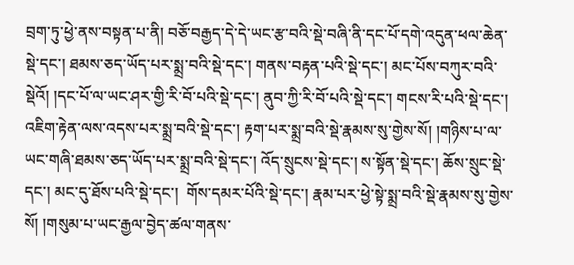བྲག་ཏུ་ཕྱེ་ནས་བསྟན་པ་ནི། བཅོ་བརྒྱད་དེ་དེ་ཡང་རྩ་བའི་སྡེ་བཞི་ནི་དང་པོ་དགེ་འདུན་ཕལ་ཆེན་སྡེ་དང་། ཐམས་ཅད་ཡོད་པར་སྨྲ་བའི་སྡེ་དང་། གནས་བརྟན་པའི་སྡེ་དང་། མང་པོས་བཀུར་བའི་སྡེའོ། །དང་པོ་ལ་ཡང་ཤར་གྱི་རི་བོ་པའི་སྡེ་དང་། ནུབ་ཀྱི་རི་བོ་པའི་སྡེ་དང་། གངས་རི་པའི་སྡེ་དང་། འཇིག་རྟེན་ལས་འདས་པར་སྨྲ་བའི་སྡེ་དང་། རྟག་པར་སྨྲ་བའི་སྡེ་རྣམས་སུ་གྱེས་སོ། །གཉིས་པ་ལ་ཡང་གཞི་ཐམས་ཅད་ཡོད་པར་སྨྲ་བའི་སྡེ་དང་། འོད་སྲུངས་སྡེ་དང་། ས་སྟོན་སྡེ་དང་། ཆོས་སྲུང་སྡེ་དང་། མང་དུ་ཐོས་པའི་སྡེ་དང་།  གོས་དམར་པོའི་སྡེ་དང་། རྣམ་པར་ཕྱེ་སྟེ་སྨྲ་བའི་སྡེ་རྣམས་སུ་གྱེས་སོ། །གསུམ་པ་ཡང་རྒྱལ་བྱེད་ཚལ་གནས་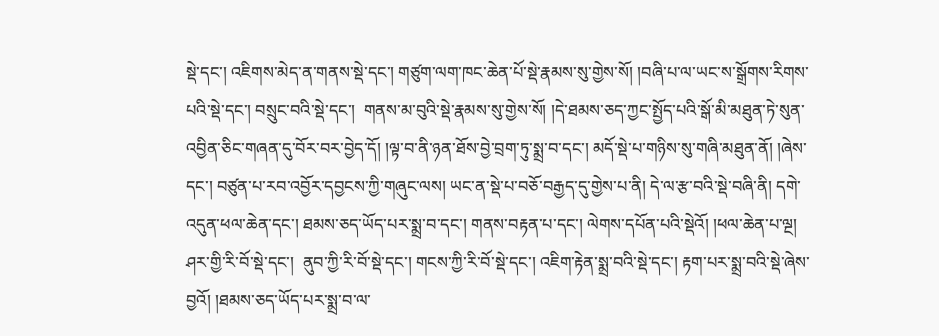སྡེ་དང་། འཇིགས་མེད་ན་གནས་སྡེ་དང་། གཙུག་ལག་ཁང་ཆེན་པོ་སྡེ་རྣམས་སུ་གྱེས་སོ། །བཞི་པ་ལ་ཡང་ས་སྒྲོགས་རིགས་པའི་སྡེ་དང་། བསྲུང་བའི་སྡེ་དང་།  གནས་མ་བུའི་སྡེ་རྣམས་སུ་གྱེས་སོ། །དེ་ཐམས་ཅད་ཀྱང་སྤྱོད་པའི་སྒོ་མི་མཐུན་ཏེ་སུན་འབྱིན་ཅིང་གཞན་དུ་བོར་བར་བྱེད་དོ། །ལྟ་བ་ནི་ཉན་ཐོས་བྱེ་བྲག་ཏུ་སྨྲ་བ་དང་། མདོ་སྡེ་པ་གཉིས་སུ་གཞི་མཐུན་ནོ། །ཞེས་དང་། བཙུན་པ་རབ་འབྱོར་དབྱངས་ཀྱི་གཞུང་ལས། ཡང་ན་སྡེ་པ་བཅོ་བརྒྱད་དུ་གྱེས་པ་ནི། དེ་ལ་རྩ་བའི་སྡེ་བཞི་ནི། དགེ་འདུན་ཕལ་ཆེན་དང་། ཐམས་ཅད་ཡོད་པར་སྨྲ་བ་དང་། གནས་བརྟན་པ་དང་། ལེགས་དཔོན་པའི་སྡེའོ། །ཕལ་ཆེན་པ་ལྔ། ཤར་གྱི་རི་བོ་སྡེ་དང་།  ནུབ་ཀྱི་རི་བོ་སྡེ་དང་། གངས་ཀྱི་རི་བོ་སྡེ་དང་། འཇིག་རྟེན་སྨྲ་བའི་སྡེ་དང་། རྟག་པར་སྨྲ་བའི་སྡེ་ཞེས་བྱའོ། །ཐམས་ཅད་ཡོད་པར་སྨྲ་བ་ལ་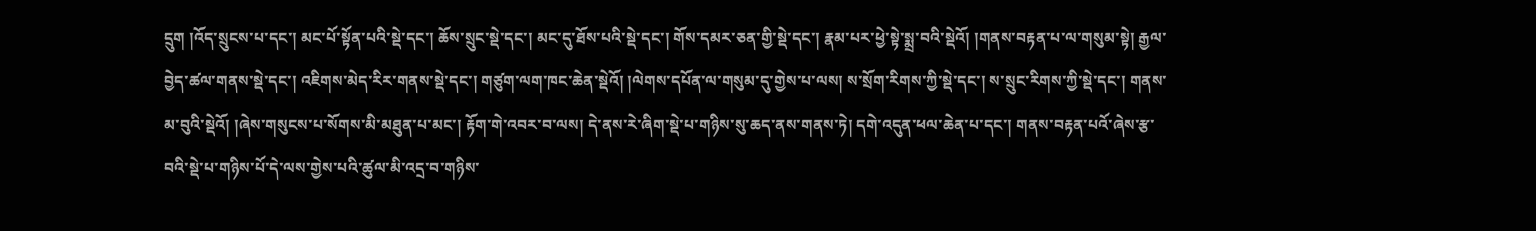དྲུག །འོད་སྲུངས་པ་དང་། མང་པོ་སྟོན་པའི་སྡེ་དང་། ཆོས་སྲུང་སྡེ་དང་། མང་དུ་ཐོས་པའི་སྡེ་དང་། གོས་དམར་ཅན་གྱི་སྡེ་དང་། རྣམ་པར་ཕྱེ་སྟེ་སྨྲ་བའི་སྡེའོ། །གནས་བརྟན་པ་ལ་གསུམ་སྟེ། རྒྱལ་བྱེད་ཚལ་གནས་སྡེ་དང་། འཇིགས་མེད་རིར་གནས་སྡེ་དང་། གཙུག་ལག་ཁང་ཆེན་སྡེའོ། །ལེགས་དཔོན་ལ་གསུམ་དུ་གྱེས་པ་ལས། ས་སྲོག་རིགས་ཀྱི་སྡེ་དང་། ས་སྲུང་རིགས་ཀྱི་སྡེ་དང་། གནས་མ་བུའི་སྡེའོ། །ཞེས་གསུངས་པ་སོགས་མི་མཐུན་པ་མང་། རྟོག་གེ་འབར་བ་ལས། དེ་ནས་རེ་ཞིག་སྡེ་པ་གཉིས་སུ་ཆད་ནས་གནས་ཏེ། དགེ་འདུན་ཕལ་ཆེན་པ་དང་། གནས་བརྟན་པའོ་ཞེས་རྩ་བའི་སྡེ་པ་གཉིས་པོ་དེ་ལས་གྱེས་པའི་ཚུལ་མི་འདྲ་བ་གཉིས་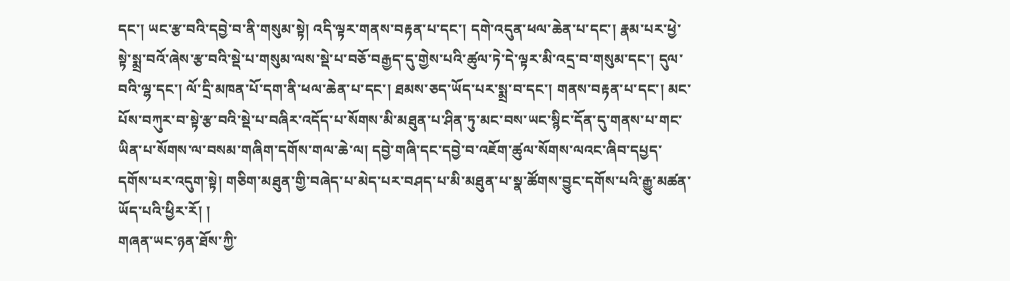དང་། ཡང་རྩ་བའི་དབྱེ་བ་ནི་གསུམ་སྟེ། འདི་ལྟར་གནས་བརྟན་པ་དང་། དགེ་འདུན་ཕལ་ཆེན་པ་དང་། རྣམ་པར་ཕྱེ་སྟེ་སྨྲ་བའོ་ཞེས་རྩ་བའི་སྡེ་པ་གསུམ་ལས་སྡེ་པ་བཅོ་བརྒྱད་དུ་གྱེས་པའི་ཚུལ་ཏེ་དེ་ལྟར་མི་འདྲ་བ་གསུམ་དང་། དུལ་བའི་ལྷ་དང་། ལོ་དྲི་མཁན་པོ་དག་ནི་ཕལ་ཆེན་པ་དང་། ཐམས་ཅད་ཡོད་པར་སྨྲ་བ་དང་། གནས་བརྟན་པ་དང་། མང་པོས་བཀུར་བ་སྟེ་རྩ་བའི་སྡེ་པ་བཞིར་འདོད་པ་སོགས་མི་མཐུན་པ་ཤིན་ཏུ་མང་བས་ཡང་སྙིང་དོན་དུ་གནས་པ་གང་ཡིན་པ་སོགས་ལ་བསམ་གཞིག་དགོས་གལ་ཆེ་ལ། དབྱེ་གཞི་དང་དབྱེ་བ་འཇོག་ཚུལ་སོགས་ལའང་ཞིབ་དཔྱད་དགོས་པར་འདུག་སྟེ། གཅིག་མཐུན་གྱི་བཞེད་པ་མེད་པར་བཤད་པ་མི་མཐུན་པ་སྣ་ཚོགས་བྱུང་དགོས་པའི་རྒྱུ་མཚན་ཡོད་པའི་ཕྱིར་རོ། །
གཞན་ཡང་ཉན་ཐོས་ཀྱི་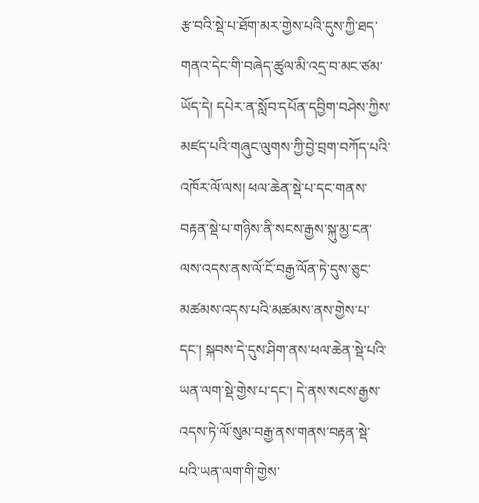རྩ་བའི་སྡེ་པ་ཐོག་མར་གྱེས་པའི་དུས་ཀྱི་ཐད་གནའ་དེང་གི་བཞེད་ཚུལ་མི་འདྲ་བ་མང་ཙམ་ཡོད་དེ། དཔེར་ན་སློབ་དཔོན་དབྱིག་བཤེས་ཀྱིས་མཛད་པའི་གཞུང་ལུགས་ཀྱི་བྱེ་བྲག་བཀོད་པའི་འཁོར་ལོ་ལས། ཕལ་ཆེན་སྡེ་པ་དང་གནས་བརྟན་སྡེ་པ་གཉིས་ནི་སངས་རྒྱས་སྐུ་མྱ་ངན་ལས་འདས་ནས་ལོ་ངོ་བརྒྱ་ལོན་ཏེ་དུས་ཅུང་མཚམས་འདས་པའི་མཚམས་ནས་གྱེས་པ་དང་། སྐབས་དེ་དུས་ཤིག་ནས་ཕལ་ཆེན་སྡེ་པའི་ཡན་ལག་སྡེ་གྱེས་པ་དང་། དེ་ནས་སངས་རྒྱས་འདས་ཏེ་ལོ་སུམ་བརྒྱ་ནས་གནས་བརྟན་སྡེ་པའི་ཡན་ལག་གི་གྱེས་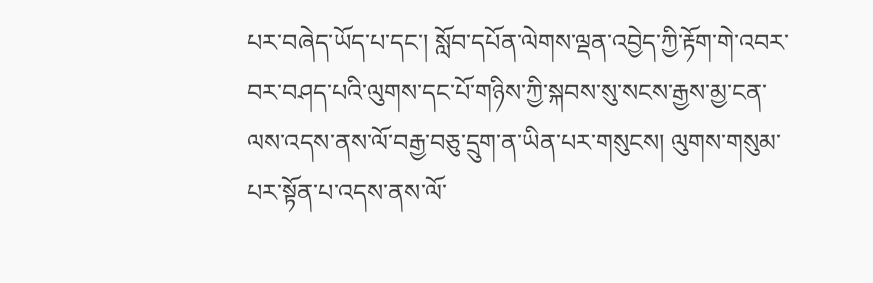པར་བཞེད་ཡོད་པ་དང་། སློབ་དཔོན་ལེགས་ལྡན་འབྱེད་ཀྱི་རྟོག་གེ་འབར་བར་བཤད་པའི་ལུགས་དང་པོ་གཉིས་ཀྱི་སྐབས་སུ་སངས་རྒྱས་མྱ་ངན་ལས་འདས་ནས་ལོ་བརྒྱ་བཅུ་དྲུག་ན་ཡིན་པར་གསུངས། ལུགས་གསུམ་པར་སྟོན་པ་འདས་ནས་ལོ་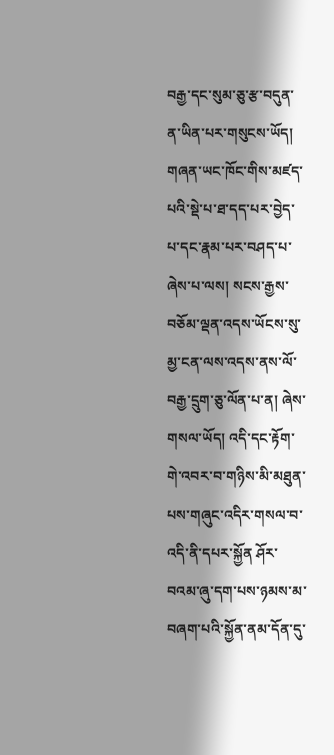བརྒྱ་དང་སུམ་ཅུ་རྩ་བདུན་ན་ཡིན་པར་གསུངས་ཡོད། གཞན་ཡང་ཁོང་གིས་མཛད་པའི་སྡེ་པ་ཐ་དད་པར་བྱེད་པ་དང་རྣམ་པར་བཤད་པ་ཞེས་པ་ལས། སངས་རྒྱས་བཅོམ་ལྡན་འདས་ཡོངས་སུ་མྱ་ངན་ལས་འདས་ནས་ལོ་བརྒྱ་དྲུག་ཅུ་ལོན་པ་ན། ཞེས་གསལ་ཡོད། འདི་དང་རྟོག་གེ་འབར་བ་གཉིས་མི་མཐུན་པས་གཞུང་འདིར་གསལ་བ་འདི་ནི་དཔར་སྐྱོན ཤོར་བའམ་ཞུ་དག་པས་ཉམས་མ་བཞག་པའི་སྐྱོན་ནམ་དོན་དུ་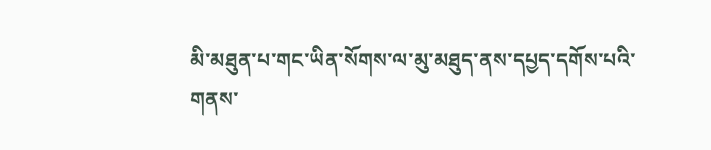མི་མཐུན་པ་གང་ཡིན་སོགས་ལ་མུ་མཐུད་ནས་དཔྱད་དགོས་པའི་གནས་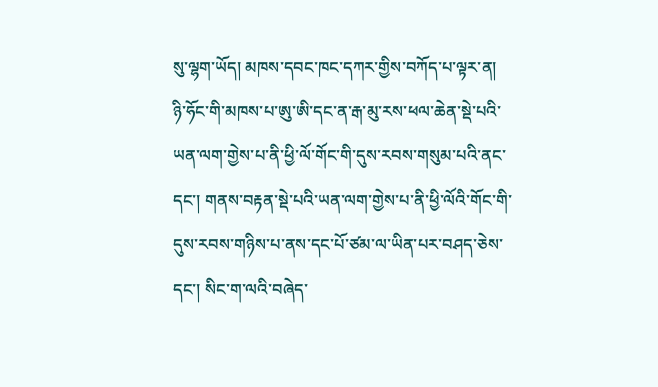སུ་ལྷག་ཡོད། མཁས་དབང་ཁང་དཀར་གྱིས་བཀོད་པ་ལྟར་ན། ཉི་ཧོང་གི་མཁས་པ་ཨུ་ཨི་དང་ན་རྒ་མུ་རས་ཕལ་ཆེན་སྡེ་པའི་ཡན་ལག་གྱེས་པ་ནི་ཕྱི་ལོ་གོང་གི་དུས་རབས་གསུམ་པའི་ནང་དང་། གནས་བརྟན་སྡེ་པའི་ཡན་ལག་གྱེས་པ་ནི་ཕྱི་ལོའི་གོང་གི་དུས་རབས་གཉིས་པ་ནས་དང་པོ་ཙམ་ལ་ཡིན་པར་བཤད་ཅེས་དང་། སིང་ག་ལའི་བཞེད་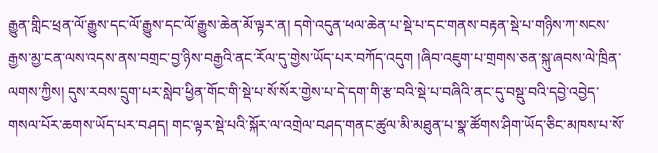རྒྱུན་གླིང་ཕྲན་ལོ་རྒྱུས་དང་ལོ་རྒྱུས་དང་ལོ་རྒྱུས་ཆེན་མོ་ལྟར་ན། དགེ་འདུན་ཕལ་ཆེན་པ་སྡེ་པ་དང་གནས་བརྟན་སྡེ་པ་གཉིས་ཀ་སངས་རྒྱས་མྱ་ངན་ལས་འདས་ནས་བགྲང་བྱ་ཉིས་བརྒྱའི་ནང་རོལ་དུ་གྱེས་ཡོད་པར་བཀོད་འདུག །ཞིབ་འཇུག་པ་གྲགས་ཅན་སྐུ་ཞབས་ལེ་ཁྲིན་ལགས་ཀྱིས། དུས་རབས་དྲུག་པར་སླེབ་ཕྱིན་གོང་གི་སྡེ་པ་སོ་སོར་གྱེས་པ་དེ་དག་གི་རྩ་བའི་སྡེ་པ་བཞིའི་ནང་དུ་བསྡུ་བའི་དབྱེ་འབྱེད་གསལ་པོར་ཆགས་ཡོད་པར་བཤད། གང་ལྟར་སྡེ་པའི་སྐོར་ལ་འགྲེལ་བཤད་གནང་ཚུལ་མི་མཐུན་པ་སྣ་ཚོགས་ཤིག་ཡོད་ཅིང་མཁས་པ་སོ་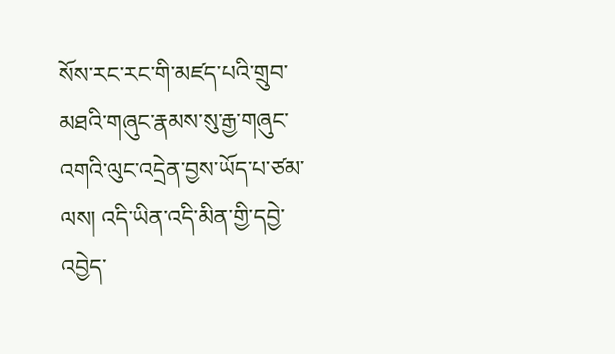སོས་རང་རང་གི་མཛད་པའི་གྲུབ་མཐའི་གཞུང་རྣམས་སུ་རྒྱ་གཞུང་འགའི་ལུང་འདྲེན་བྱས་ཡོད་པ་ཙམ་ལས། འདི་ཡིན་འདི་མིན་གྱི་དབྱེ་འབྱེད་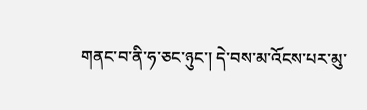གནང་བ་ནི་ཧ་ཅང་ཉུང་། དེ་བས་མ་འོངས་པར་མུ་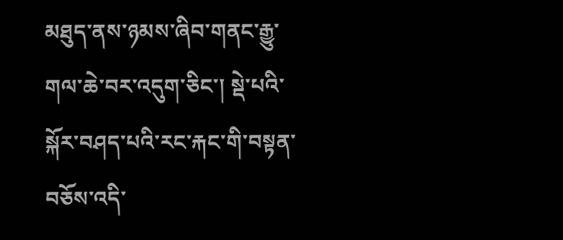མཐུད་ནས་ཉམས་ཞིབ་གནང་རྒྱུ་གལ་ཆེ་བར་འདུག་ཅིང་། སྡེ་པའི་སྐོར་བཤད་པའི་རང་རྐང་གི་བསྟན་བཅོས་འདི་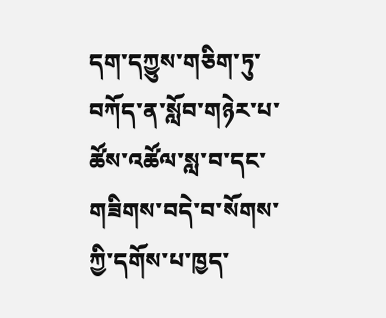དག་དཀྱུས་གཅིག་ཏུ་བཀོད་ན་སློབ་གཉེར་པ་ཚོས་འཚོལ་སླ་བ་དང་གཟིགས་བདེ་བ་སོགས་ཀྱི་དགོས་པ་ཁྱད་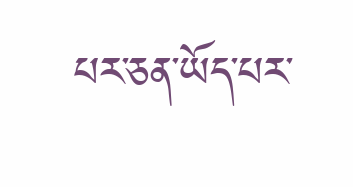པར་ཅན་ཡོད་པར་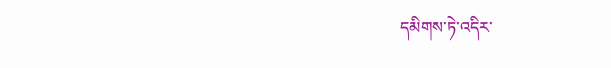དམིགས་ཏེ་འདིར་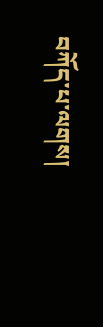བཀོད་པ་ལགས།